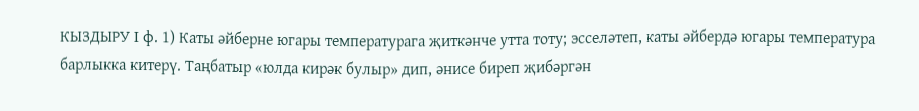КЫЗДЫРУ I ф. 1) Каты әйберне югары температурага җиткәнче утта тоту; эсселәтеп, каты әйбердә югары температура барлыкка китерү. Таңбатыр «юлда кирәк булыр» дип, әнисе биреп җибәргән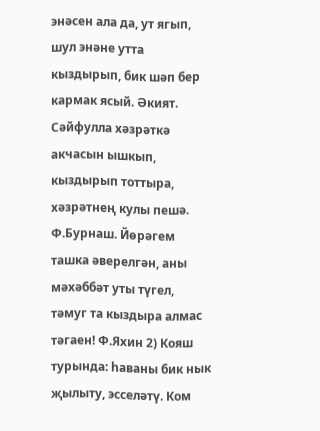энәсен ала да, ут ягып, шул энәне утта кыздырып, бик шәп бер кармак ясый. Әкият. Сәйфулла хәзрәткә акчасын ышкып, кыздырып тоттыра, хәзрәтнең кулы пешә. Ф.Бурнаш. Йөрәгем ташка әверелгән, аны мәхәббәт уты түгел, тәмуг та кыздыра алмас тәгаен! Ф.Яхин 2) Кояш турында: һаваны бик нык җылыту, эсселәтү. Ком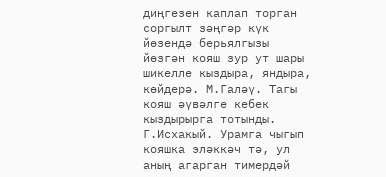диңгезен каплап торган соргылт зәңгәр күк йөзендә берьялгызы йөзгән кояш зур ут шары шикелле кыздыра, яндыра, көйдерә. М.Галәү. Тагы кояш әүвәлге кебек кыздырырга тотынды. Г.Исхакый. Урамга чыгып кояшка эләккәч тә, ул аның агарган тимердәй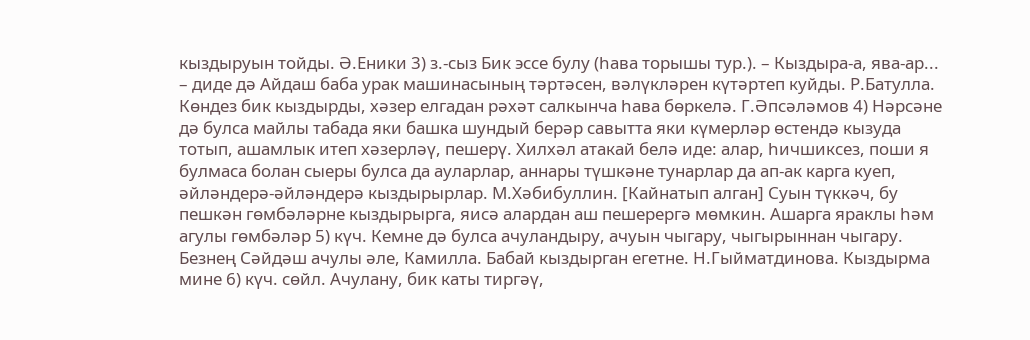кыздыруын тойды. Ә.Еники 3) з.-сыз Бик эссе булу (һава торышы тур.). – Кыздыра-а, ява-ар... – диде дә Айдаш баба урак машинасының тәртәсен, вәлүкләрен күтәртеп куйды. Р.Батулла. Көндез бик кыздырды, хәзер елгадан рәхәт салкынча һава бөркелә. Г.Әпсәләмов 4) Нәрсәне дә булса майлы табада яки башка шундый берәр савытта яки күмерләр өстендә кызуда тотып, ашамлык итеп хәзерләү, пешерү. Хилхәл атакай белә иде: алар, һичшиксез, поши я булмаса болан сыеры булса да ауларлар, аннары түшкәне тунарлар да ап-ак карга куеп, әйләндерә-әйләндерә кыздырырлар. М.Хәбибуллин. [Кайнатып алган] Суын түккәч, бу пешкән гөмбәләрне кыздырырга, яисә алардан аш пешерергә мөмкин. Ашарга яраклы һәм агулы гөмбәләр 5) күч. Кемне дә булса ачуландыру, ачуын чыгару, чыгырыннан чыгару. Безнең Сәйдәш ачулы әле, Камилла. Бабай кыздырган егетне. Н.Гыйматдинова. Кыздырма мине 6) күч. сөйл. Ачулану, бик каты тиргәү,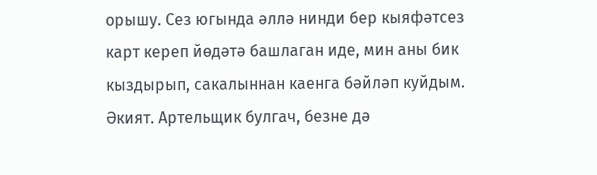орышу. Сез югында әллә нинди бер кыяфәтсез карт кереп йөдәтә башлаган иде, мин аны бик кыздырып, сакалыннан каенга бәйләп куйдым. Әкият. Артельщик булгач, безне дә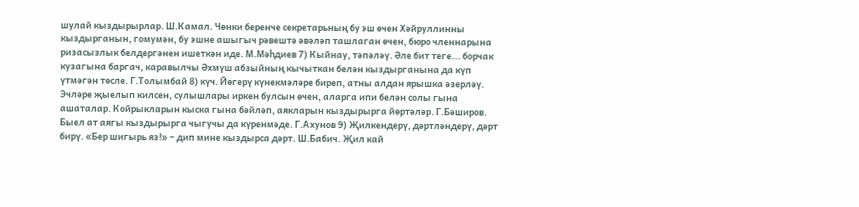шулай кыздырырлар. Ш.Камал. Чөнки беренче секретарьның бу эш өчен Хәйруллинны кыздырганын, гомумән, бу эшне ашыгыч рәвештә әвәләп ташлаган өчен, бюро членнарына ризасызлык белдергәнен ишеткән иде. М.Мәһдиев 7) Кыйнау, тәпәләү. Әле бит теге... борчак кузагына баргач, каравылчы Әхмүш абзыйның кычыткан белән кыздырганына да күп үтмәгән төсле. Г.Толымбай 8) күч. Йөгерү күнекмәләре биреп, атны алдан ярышка әзерләү. Эчләре җыелып килсен, сулышлары иркен булсын өчен, аларга ипи белән солы гына ашаталар. Койрыкларын кыска гына бәйләп, аякларын кыздырырга йөртәләр. Г.Бәширов. Быел ат аягы кыздырырга чыгучы да күренмәде. Г.Ахунов 9) Җилкендерү, дәртләндерү, дәрт бирү. «Бер шигырь яз!» – дип мине кыздырса дәрт. Ш.Бабич. Җил кай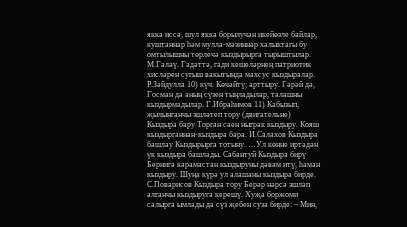якка иссә, шул якка борылучан икейөзле байлар, куштаннар һәм мулла-мәзиннәр халыктагы бу омтылышны төрлечә кыздырырга тырыштылар. М.Галәү. Гадәттә, гади кешеләрнең патриотик хисләрен сугыш вакытында махсус кыздыралар. Р.Зәйдулла 10) күч. Көчәйтү; арттыру. Гәрәй дә, Госман да аның сүзен тыңладылар, талашны кыздырмадылар. Г.Ибраһимов 11) Кабызып, җылынганчы эшләтеп тору (двигательне) Кыздыра бару Торган саен ныграк кыздыру. Кояш кыздырганнан-кыздыра бара. И.Салахов Кыздыра башлау Кыздырырга тотыну. …Ул көнне иртәдән үк кыздыра башлады. Сабантуй Кыздыра бирү Бернигә карамастан кыздыруны дәвам итү, һаман кыздыру. Шуңа күрә ул алашаны кыздыра бирде. С.Поварисов Кыздыра тору Берәр нәрсә эшләп алганчы кыздыруга керешү. Хуҗа боржоми салырга ымлады да сүз җебен суза бирде: – Мин,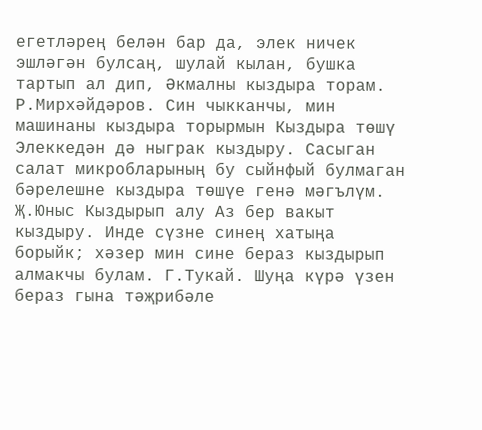егетләрең белән бар да, элек ничек эшләгән булсаң, шулай кылан, бушка тартып ал дип, Әкмалны кыздыра торам. Р.Мирхәйдәров. Син чыкканчы, мин машинаны кыздыра торырмын Кыздыра төшү Элеккедән дә ныграк кыздыру. Сасыган салат микробларының бу сыйнфый булмаган бәрелешне кыздыра төшүе генә мәгълүм. Җ.Юныс Кыздырып алу Аз бер вакыт кыздыру. Инде сүзне синең хатыңа борыйк; хәзер мин сине бераз кыздырып алмакчы булам. Г.Тукай. Шуңа күрә үзен бераз гына тәҗрибәле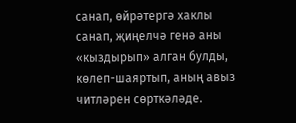санап, өйрәтергә хаклы санап, җиңелчә генә аны «кыздырып» алган булды, көлеп-шаяртып, аның авыз читләрен сөрткәләде.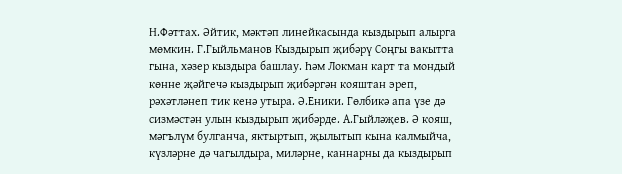Н.Фәттах. Әйтик, мәктәп линейкасында кыздырып алырга мөмкин. Г.Гыйльманов Кыздырып җибәрү Соңгы вакытта гына, хәзер кыздыра башлау. Һәм Локман карт та мондый көнне җәйгечә кыздырып җибәргән кояштан эреп, рәхәтләнеп тик кенә утыра. Ә.Еники. Гөлбикә апа үзе дә сизмәстән улын кыздырып җибәрде. А.Гыйләҗев. Ә кояш, мәгълүм булганча, яктыртып, җылытып кына калмыйча, күзләрне дә чагылдыра, миләрне, каннарны да кыздырып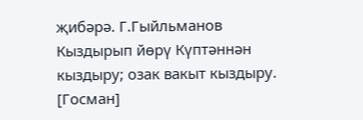җибәрә. Г.Гыйльманов Кыздырып йөрү Күптәннән кыздыру; озак вакыт кыздыру. [Госман]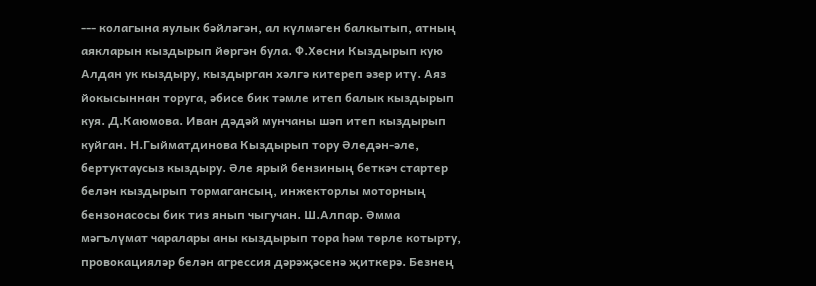--- колагына яулык бәйләгән, ал күлмәген балкытып, атның аякларын кыздырып йөргән була. Ф.Хөсни Кыздырып кую Алдан ук кыздыру, кыздырган хәлгә китереп әзер итү. Аяз йокысыннан торуга, әбисе бик тәмле итеп балык кыздырып куя. Д.Каюмова. Иван дәдәй мунчаны шәп итеп кыздырып куйган. Н.Гыйматдинова Кыздырып тору Әледән-әле, бертуктаусыз кыздыру. Әле ярый бензиның беткәч стартер белән кыздырып тормагансың, инжекторлы моторның бензонасосы бик тиз янып чыгучан. Ш.Алпар. Әмма мәгълүмат чаралары аны кыздырып тора һәм төрле котырту, провокацияләр белән агрессия дәрәҗәсенә җиткерә. Безнең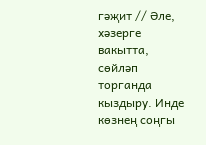гәҗит // Әле, хәзерге вакытта, сөйләп торганда кыздыру. Инде көзнең соңгы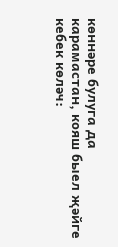көннәре булуга да карамастан, кояш быел җәйге кебек көләч: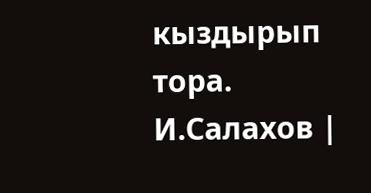кыздырып тора. И.Салахов |